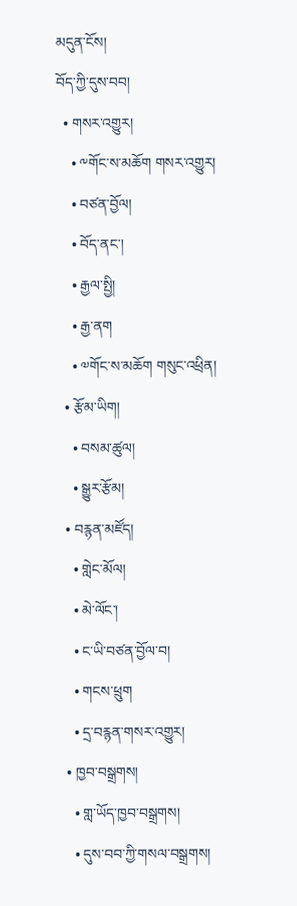མདུན་ངོས།
བོད་ཀྱི་དུས་བབ།
  • གསར་འགྱུར།
    • ༸གོང་ས་མཆོག གསར་འགྱུར།
    • བཙན་བྱོལ།
    • བོད་ནང་།
    • རྒྱལ་སྤྱི།
    • རྒྱ་ནག
    • ༧གོང་ས་མཆོག གསུང་འཕྲིན།
  • རྩོམ་ཡིག།
    • བསམ་ཚུལ།
    • སྒྱུར་རྩོམ།
  • བརྙན་མཛོད།
    • གླེང་མོལ།
    • མེ་ལོང་།
    • ང་ཡི་བཙན་བྱོལ་བ།
    • གངས་ཕྲུག
    • དྲ་བརྙན་གསར་འགྱུར།
  • ཁྱབ་བསྒྲགས།
    • གླ་ཡོད་ཁྱབ་བསྒྲགས།
    • དུས་བབ་ཀྱི་གསལ་བསྒྲགས།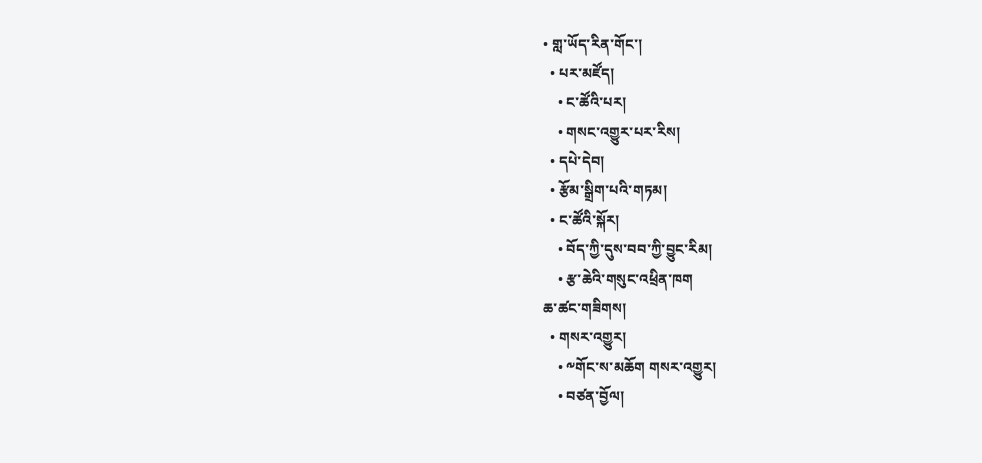• གླ་ཡོད་རིན་གོང་།
  • པར་མཛོད།
    • ང་ཚོའི་པར།
    • གསང་འགྱུར་པར་རིས།
  • དཔེ་དེབ།
  • རྩོམ་སྒྲིག་པའི་གཏམ།
  • ང་ཚོའི་སྐོར།
    • བོད་ཀྱི་དུས་བབ་ཀྱི་བྱུང་རིམ།
    • རྩ་ཆེའི་གསུང་འཕྲིན་ཁག
ཆ་ཚང་གཟིགས།
  • གསར་འགྱུར།
    • ༸གོང་ས་མཆོག གསར་འགྱུར།
    • བཙན་བྱོལ།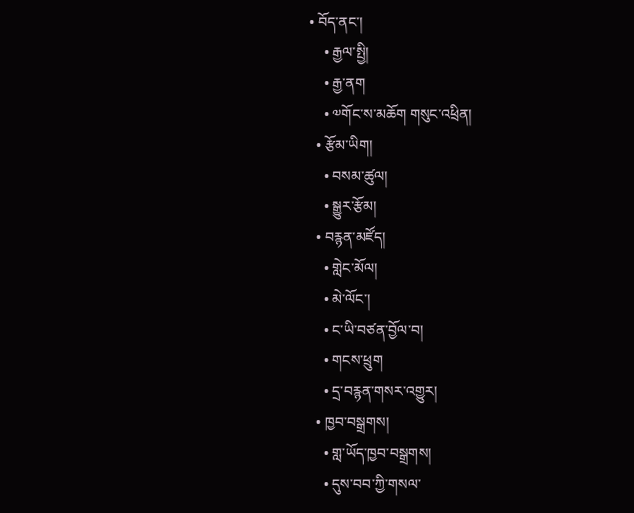• བོད་ནང་།
    • རྒྱལ་སྤྱི།
    • རྒྱ་ནག
    • ༧གོང་ས་མཆོག གསུང་འཕྲིན།
  • རྩོམ་ཡིག།
    • བསམ་ཚུལ།
    • སྒྱུར་རྩོམ།
  • བརྙན་མཛོད།
    • གླེང་མོལ།
    • མེ་ལོང་།
    • ང་ཡི་བཙན་བྱོལ་བ།
    • གངས་ཕྲུག
    • དྲ་བརྙན་གསར་འགྱུར།
  • ཁྱབ་བསྒྲགས།
    • གླ་ཡོད་ཁྱབ་བསྒྲགས།
    • དུས་བབ་ཀྱི་གསལ་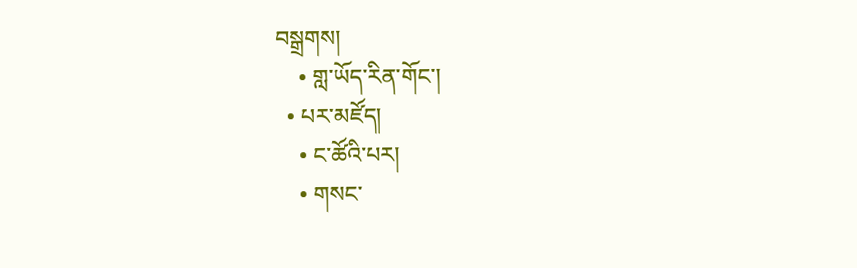བསྒྲགས།
    • གླ་ཡོད་རིན་གོང་།
  • པར་མཛོད།
    • ང་ཚོའི་པར།
    • གསང་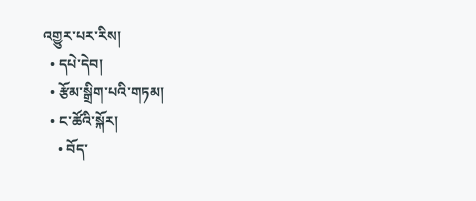འགྱུར་པར་རིས།
  • དཔེ་དེབ།
  • རྩོམ་སྒྲིག་པའི་གཏམ།
  • ང་ཚོའི་སྐོར།
    • བོད་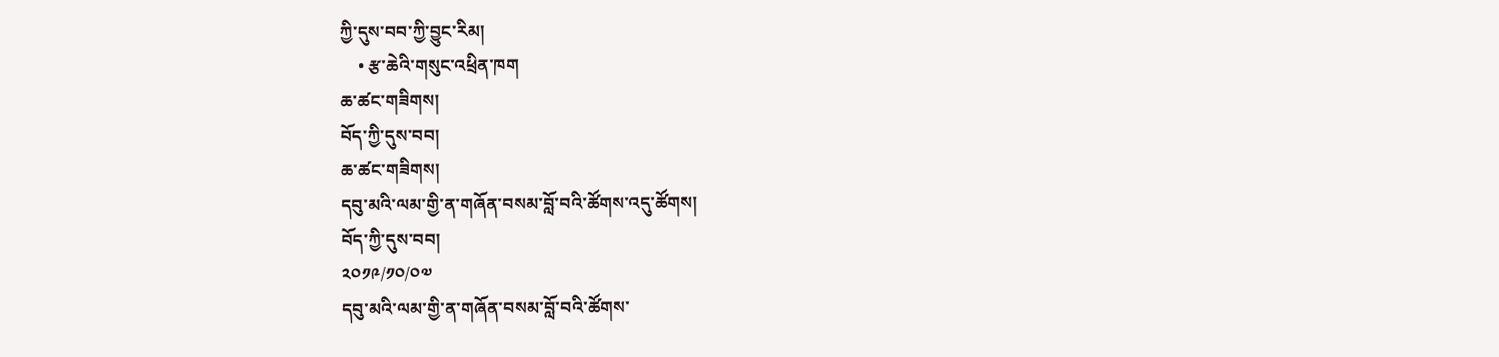ཀྱི་དུས་བབ་ཀྱི་བྱུང་རིམ།
    • རྩ་ཆེའི་གསུང་འཕྲིན་ཁག
ཆ་ཚང་གཟིགས།
བོད་ཀྱི་དུས་བབ།
ཆ་ཚང་གཟིགས།
དབུ་མའི་ལམ་གྱི་ན་གཞོན་བསམ་བློ་བའི་ཚོགས་འདུ་ཚོགས།
བོད་ཀྱི་དུས་བབ།
༢༠༡༩/༡༠/༠༧
དབུ་མའི་ལམ་གྱི་ན་གཞོན་བསམ་བློ་བའི་ཚོགས་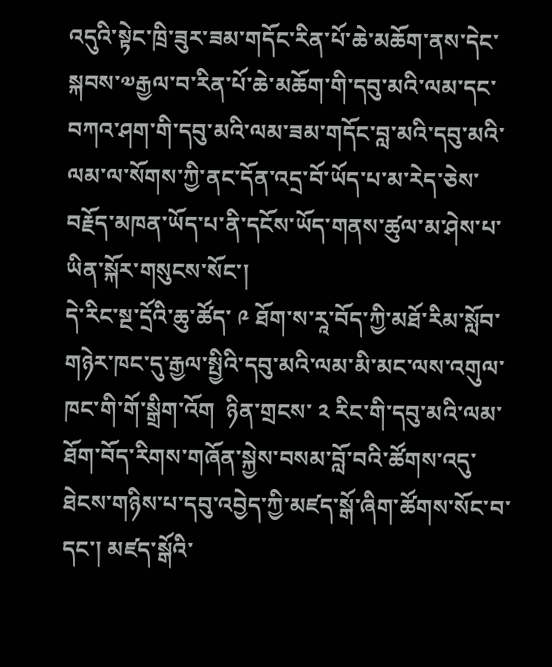འདུའི་སྟེང་ཁྲི་ཟུར་ཟམ་གདོང་རིན་པོ་ཆེ་མཆོག་ནས་དེང་སྐབས་༧རྒྱལ་བ་རིན་པོ་ཆེ་མཆོག་གི་དབུ་མའི་ལམ་དང་བཀའ་ཤག་གི་དབུ་མའི་ལམ་ཟམ་གདོང་བླ་མའི་དབུ་མའི་ལམ་ལ་སོགས་ཀྱི་ནང་དོན་འདྲ་བོ་ཡོད་པ་མ་རེད་ཅེས་བརྗོད་མཁན་ཡོད་པ་ནི་དངོས་ཡོད་གནས་ཚུལ་མ་ཤེས་པ་ཡིན་སྐོར་གསུངས་སོང་།
དེ་རིང་སྔ་དྲོའི་ཆུ་ཚོད་ ༩ ཐོག་ས་རཱ་བོད་ཀྱི་མཐོ་རིམ་སློབ་གཉེར་ཁང་དུ་རྒྱལ་སྤྱིའི་དབུ་མའི་ལམ་མི་མང་ལས་འགུལ་ཁང་གི་གོ་སྒྲིག་འོག  ཉིན་གྲངས་ ༢ རིང་གི་དབུ་མའི་ལམ་ཐོག་བོད་རིགས་གཞོན་སྐྱེས་བསམ་བློ་བའི་ཚོགས་འདུ་ཐེངས་གཉིས་པ་དབུ་འབྱེད་ཀྱི་མཛད་སྒོ་ཞིག་ཚོགས་སོང་བ་དང་། མཛད་སྒོའི་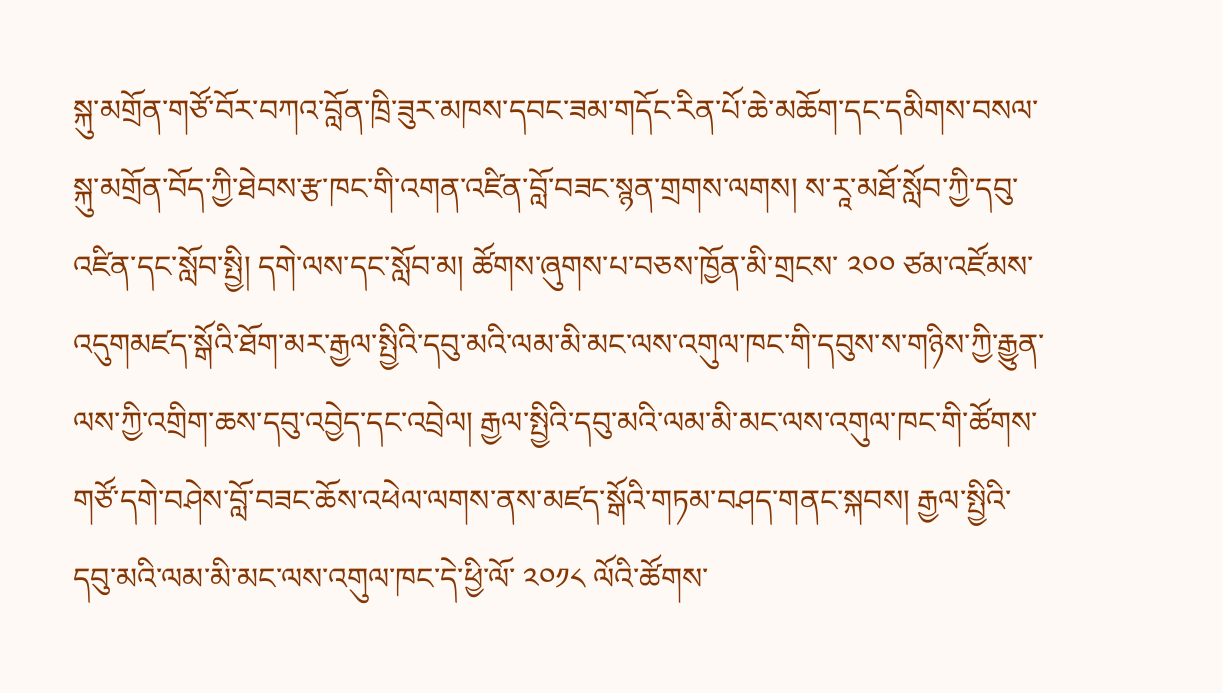སྐུ་མགྲོན་གཙོ་བོར་བཀའ་བློན་ཁྲི་ཟུར་མཁས་དབང་ཟམ་གདོང་རིན་པོ་ཆེ་མཆོག་དང་དམིགས་བསལ་སྐུ་མགྲོན་བོད་ཀྱི་ཐེབས་རྩ་ཁང་གི་འགན་འཛིན་བློ་བཟང་སྙན་གྲགས་ལགས། ས་རཱ་མཐོ་སློབ་ཀྱི་དབུ་འཛིན་དང་སློབ་སྤྱི། དགེ་ལས་དང་སློབ་མ། ཚོགས་ཞུགས་པ་བཅས་ཁྱོན་མི་གྲངས་ ༢༠༠ ཙམ་འཛོམས་འདུགམཛད་སྒོའི་ཐོག་མར་རྒྱལ་སྤྱིའི་དབུ་མའི་ལམ་མི་མང་ལས་འགུལ་ཁང་གི་དབུས་ས་གཉིས་ཀྱི་རྒྱུན་ལས་ཀྱི་འགྲིག་ཆས་དབུ་འབྱེད་དང་འབྲེལ། རྒྱལ་སྤྱིའི་དབུ་མའི་ལམ་མི་མང་ལས་འགུལ་ཁང་གི་ཚོགས་གཙོ་དགེ་བཤེས་བློ་བཟང་ཆོས་འཕེལ་ལགས་ནས་མཛད་སྒོའི་གཏམ་བཤད་གནང་སྐབས། རྒྱལ་སྤྱིའི་དབུ་མའི་ལམ་མི་མང་ལས་འགུལ་ཁང་དེ་ཕྱི་ལོ་ ༢༠༡༨ ལོའི་ཚོགས་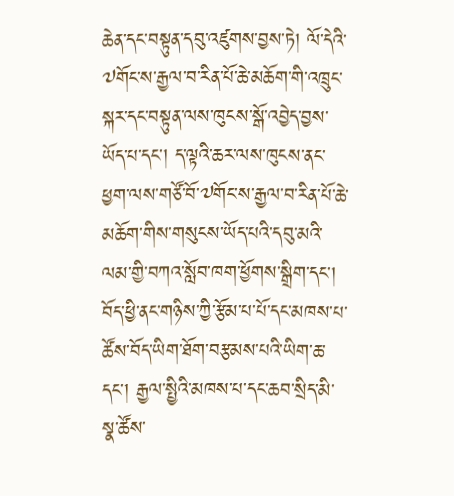ཆེན་དང་བསྟུན་དབུ་འཛུགས་བྱས་ཏེ། ལོ་དེའི་༧གོང་ས་རྒྱལ་བ་རིན་པོ་ཆེ་མཆོག་གི་འཁྲུང་སྐར་དང་བསྟུན་ལས་ཁུངས་སྒོ་འབྱེད་བྱས་ཡོད་པ་དང་། ད་ལྟའི་ཆར་ལས་ཁུངས་ནང་ཕྱག་ལས་གཙོ་བོ་༧གོང་ས་རྒྱལ་བ་རིན་པོ་ཆེ་མཆོག་གིས་གསུངས་ཡོད་པའི་དབུ་མའི་ལམ་གྱི་བཀའ་སློབ་ཁག་ཕྱོགས་སྒྲིག་དང་། བོད་ཕྱི་ནང་གཉིས་ཀྱི་རྩོམ་པ་པོ་དང་མཁས་པ་ཚོས་བོད་ཡིག་ཐོག་བརྩམས་པའི་ཡིག་ཆ་དང་། རྒྱལ་སྤྱིའི་མཁས་པ་དང་ཆབ་སྲིད་མི་སྣ་ཚོས་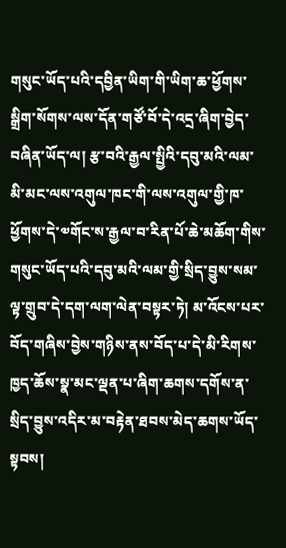གསུང་ཡོད་པའི་དབྱིན་ཡིག་གི་ཡིག་ཆ་ཕྱོགས་སྒྲིག་སོགས་ལས་དོན་གཙོ་བོ་དེ་འདྲ་ཞིག་བྱེད་བཞིན་ཡོད་ལ། རྩ་བའི་རྒྱལ་སྤྱིའི་དབུ་མའི་ལམ་མི་མང་ལས་འགུལ་ཁང་གི་ལས་འགུལ་གྱི་ཁ་ཕྱོགས་དེ་༧གོང་ས་རྒྱལ་བ་རིན་པོ་ཆེ་མཆོག་གིས་གསུང་ཡོད་པའི་དབུ་མའི་ལམ་གྱི་སྲིད་བྱུས་སམ་ལྟ་གྲུབ་དེ་དག་ལག་ལེན་བསྟར་ཏེ། མ་འོངས་པར་བོད་གཞིས་བྱེས་གཉིས་ནས་བོད་པ་དེ་མི་རིགས་ཁྱད་ཆོས་སྣ་མང་ལྡན་པ་ཞིག་ཆགས་དགོས་ན་སྲིད་བྱུས་འདིར་མ་བརྟེན་ཐབས་མེད་ཆགས་ཡོད་སྟབས།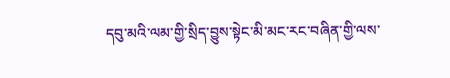དབུ་མའི་ལམ་གྱི་སྲིད་བྱུས་སྟེང་མི་མང་རང་བཞིན་གྱི་ལས་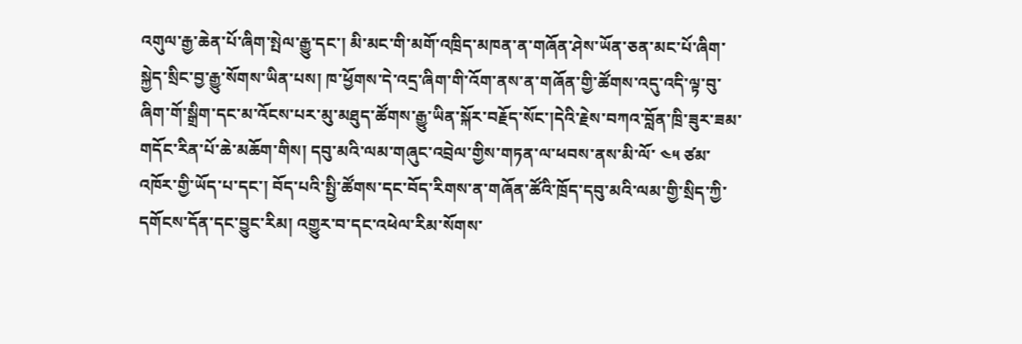འགུལ་རྒྱ་ཆེན་པོ་ཞིག་སྤེལ་རྒྱུ་དང་། མི་མང་གི་མགོ་འཁྲིད་མཁན་ན་གཞོན་ཤེས་ཡོན་ཅན་མང་པོ་ཞིག་སྐྱེད་སྲིང་བྱ་རྒྱུ་སོགས་ཡིན་པས། ཁ་ཕྱོགས་དེ་འདྲ་ཞིག་གི་འོག་ནས་ན་གཞོན་གྱི་ཚོགས་འདུ་འདི་ལྟ་བུ་ཞིག་གོ་སྒྲིག་དང་མ་འོངས་པར་མུ་མཐུད་ཚོགས་རྒྱུ་ཡིན་སྐོར་བརྗོད་སོང་།དེའི་རྗེས་བཀའ་བློན་ཁྲི་ཟུར་ཟམ་གདོང་རིན་པོ་ཆེ་མཆོག་གིས། དབུ་མའི་ལམ་གཞུང་འབྲེལ་གྱིས་གཏན་ལ་ཕབས་ནས་མི་ལོ་ ༤༥ ཙམ་འཁོར་གྱི་ཡོད་པ་དང་། བོད་པའི་སྤྱི་ཚོགས་དང་བོད་རིགས་ན་གཞོན་ཚོའི་ཁྲོད་དབུ་མའི་ལམ་གྱི་སྲིད་ཀྱི་དགོངས་དོན་དང་བྱུང་རིམ། འགྱུར་བ་དང་འཕེལ་རིམ་སོགས་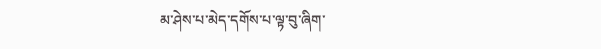མ་ཤེས་པ་མེད་དགོས་པ་ལྟ་བུ་ཞིག་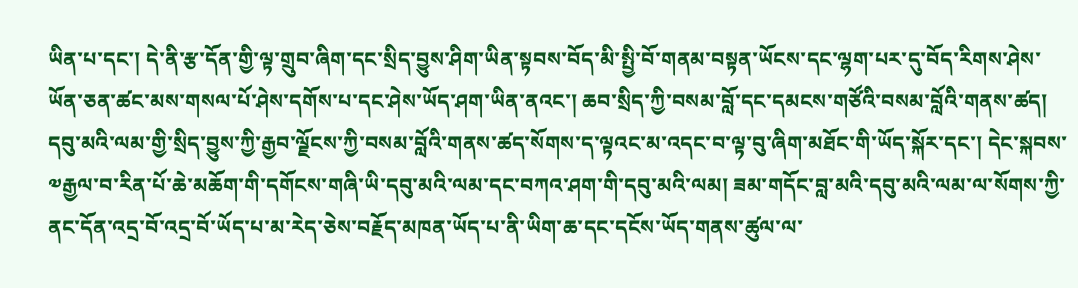ཡིན་པ་དང་། དེ་ནི་རྩ་དོན་གྱི་ལྟ་གྲུབ་ཞིག་དང་སྲིད་བྱུས་ཤིག་ཡིན་སྟབས་བོད་མི་སྤྱི་བོ་གནམ་བསྟན་ཡོངས་དང་ལྷག་པར་དུ་བོད་རིགས་ཤེས་ཡོན་ཅན་ཚང་མས་གསལ་པོ་ཤེས་དགོས་པ་དང་ཤེས་ཡོད་ཤག་ཡིན་ནའང་། ཆབ་སྲིད་ཀྱི་བསམ་བློ་དང་དམངས་གཙོའི་བསམ་བློའི་གནས་ཚད། དབུ་མའི་ལམ་གྱི་སྲིད་བྱུས་ཀྱི་རྒྱབ་ལྗོངས་ཀྱི་བསམ་བློའི་གནས་ཚད་སོགས་ད་ལྟའང་མ་འདང་བ་ལྟ་བུ་ཞིག་མཐོང་གི་ཡོད་སྐོར་དང་། དེང་སྐབས་༧རྒྱལ་བ་རིན་པོ་ཆེ་མཆོག་གི་དགོངས་གཞི་ཡི་དབུ་མའི་ལམ་དང་བཀའ་ཤག་གི་དབུ་མའི་ལམ། ཟམ་གདོང་བླ་མའི་དབུ་མའི་ལམ་ལ་སོགས་ཀྱི་ནང་དོན་འདྲ་བོ་འདྲ་བོ་ཡོད་པ་མ་རེད་ཅེས་བརྗོད་མཁན་ཡོད་པ་ནི་ཡིག་ཆ་དང་དངོས་ཡོད་གནས་ཚུལ་ལ་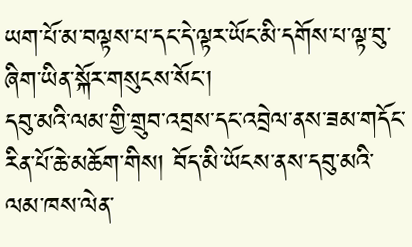ཡག་པོ་མ་བལྟས་པ་དང་དེ་ལྟར་ཡོང་མི་དགོས་པ་ལྟ་བུ་ཞིག་ཡིན་སྐོར་གསུངས་སོང་།
དབུ་མའི་ལམ་གྱི་གྲུབ་འབྲས་དང་འབྲེལ་ནས་ཟམ་གདོང་རིན་པོ་ཆེ་མཆོག་གིས། བོད་མི་ཡོངས་ནས་དབུ་མའི་ལམ་ཁས་ལེན་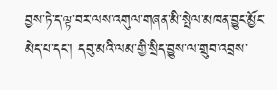བྱས་ཏེ་ད་ལྟ་བར་ལས་འགུལ་གཞན་མི་སྤེལ་མཁན་བྱུང་མྱོང་མེད་པ་དང་། དབུ་མའི་ལམ་གྱི་སྲིད་བྱུས་ལ་གྲུབ་འབྲས་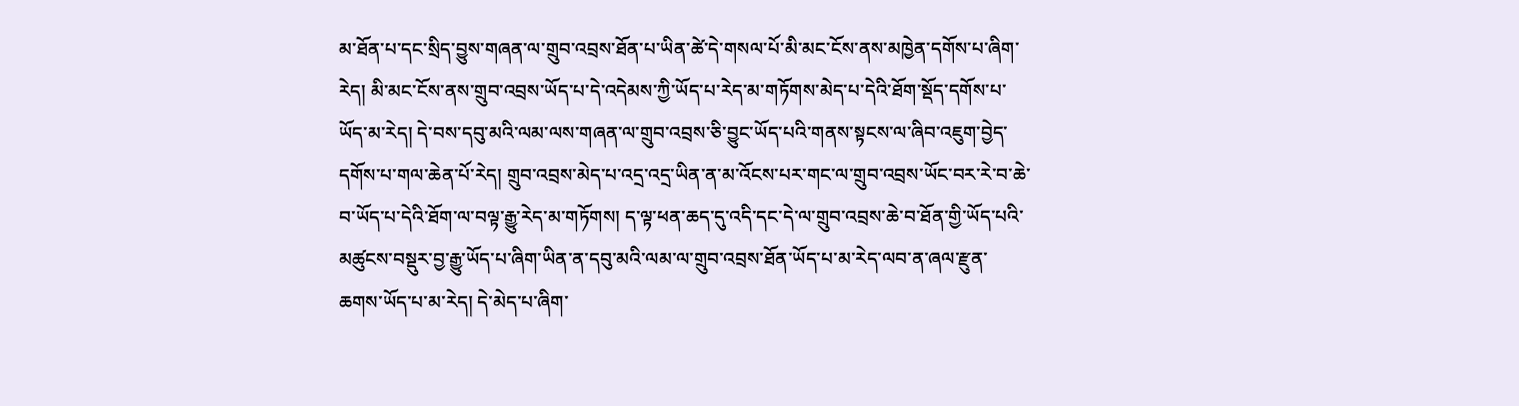མ་ཐོན་པ་དང་སྲིད་བྱུས་གཞན་ལ་གྲུབ་འབྲས་ཐོན་པ་ཡིན་ཚེ་དེ་གསལ་པོ་མི་མང་ངོས་ནས་མཁྱེན་དགོས་པ་ཞིག་རེད། མི་མང་ངོས་ནས་གྲུབ་འབྲས་ཡོད་པ་དེ་འདེམས་ཀྱི་ཡོད་པ་རེད་མ་གཏོགས་མེད་པ་དེའི་ཐོག་སྡོད་དགོས་པ་ཡོད་མ་རེད། དེ་བས་དབུ་མའི་ལམ་ལས་གཞན་ལ་གྲུབ་འབྲས་ཅི་བྱུང་ཡོད་པའི་གནས་སྟངས་ལ་ཞིབ་འཇུག་བྱེད་དགོས་པ་གལ་ཆེན་པོ་རེད། གྲུབ་འབྲས་མེད་པ་འདྲ་འདྲ་ཡིན་ན་མ་འོངས་པར་གང་ལ་གྲུབ་འབྲས་ཡོང་བར་རེ་བ་ཆེ་བ་ཡོད་པ་དེའི་ཐོག་ལ་བལྟ་རྒྱུ་རེད་མ་གཏོགས། ད་ལྟ་ཕན་ཆད་དུ་འདི་དང་དེ་ལ་གྲུབ་འབྲས་ཆེ་བ་ཐོན་གྱི་ཡོད་པའི་མཚུངས་བསྡུར་བྱ་རྒྱུ་ཡོད་པ་ཞིག་ཡིན་ན་དབུ་མའི་ལམ་ལ་གྲུབ་འབྲས་ཐོན་ཡོད་པ་མ་རེད་ལབ་ན་ཞལ་རྫུན་ཆགས་ཡོད་པ་མ་རེད། དེ་མེད་པ་ཞིག་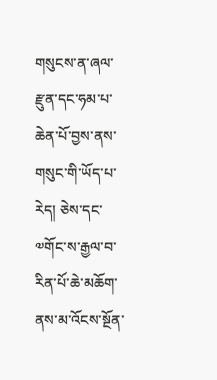གསུངས་ན་ཞལ་རྫུན་དང་ཧམ་པ་ཆེན་པོ་བྱས་ནས་གསུང་གི་ཡོད་པ་རེད། ཅེས་དང་༧གོང་ས་རྒྱལ་བ་རིན་པོ་ཆེ་མཆོག་ནས་མ་འོངས་སྔོན་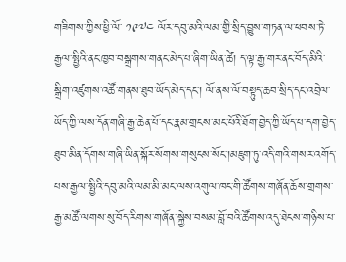གཟིགས་ཀྱིས་ཕྱི་ལོ་ ༡༩༧༤ ལོར་དབུ་མའི་ལམ་གྱི་སྲིད་བྱུས་གཏན་ལ་ཕབས་ཏེ་རྒྱལ་སྤྱིའི་ནང་ཁྱབ་བསྒྲགས་གནང་མེད་པ་ཞིག་ཡིན་ཚེ། ད་ལྟ་རྒྱ་གར་ནང་བོད་མིའི་སྒྲིག་འཛུགས་འཚོ་གནས་ཐུབ་ཡོད་མེད་དང་། ལོ་ནས་ལོ་བསྟུད་ཆབ་སྲིད་དང་འབྲེལ་ཡོད་ཀྱི་ལས་དོན་གཞི་རྒྱ་ཆེན་པོ་དང་རྣམ་གྲངས་མང་པོའི་ཐོག་བྱེད་ཀྱི་ཡོད་པ་དག་བྱེད་ཐུབ་མིན་དོགས་གཞི་ཡིན་སྐོར་སོགས་གསུངས་སོང་།མཇུག་ཏུ་འདི་གའི་གསར་འགོད་པས་རྒྱལ་སྤྱིའི་དབུ་མའི་ལམ་མི་མང་ལས་འགུལ་ཁང་གི་ཚོགས་གཞོན་ཆོས་གྲགས་རྒྱ་མཚོ་ལགས་སུ་བོད་རིགས་གཞོན་སྐྱེས་བསམ་བློ་བའི་ཚོགས་འདུ་ཐེངས་གཉིས་པ་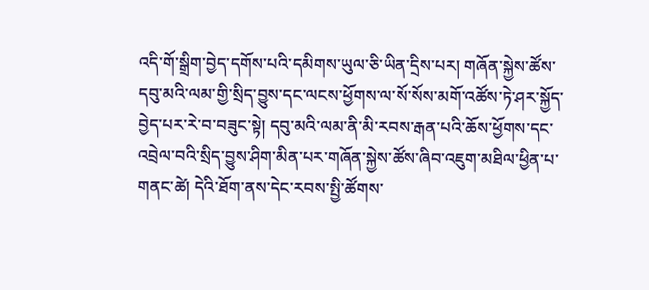འདི་གོ་སྒྲིག་བྱེད་དགོས་པའི་དམིགས་ཡུལ་ཅི་ཡིན་དྲིས་པར། གཞོན་སྐྱེས་ཚོས་དབུ་མའི་ལམ་གྱི་སྲིད་བྱུས་དང་ལངས་ཕྱོགས་ལ་སོ་སོས་མགོ་འཚོས་ཏེ་ཤར་སྐྱོད་བྱེད་པར་རེ་བ་བཟུང་སྟེ། དབུ་མའི་ལམ་ནི་མི་རབས་རྒན་པའི་ཆོས་ཕྱོགས་དང་འབྲེལ་བའི་སྲིད་བྱུས་ཤིག་མིན་པར་གཞོན་སྐྱེས་ཚོས་ཞིབ་འཇུག་མཐིལ་ཕྱིན་པ་གནང་ཚེ། དེའི་ཐོག་ནས་དེང་རབས་སྤྱི་ཚོགས་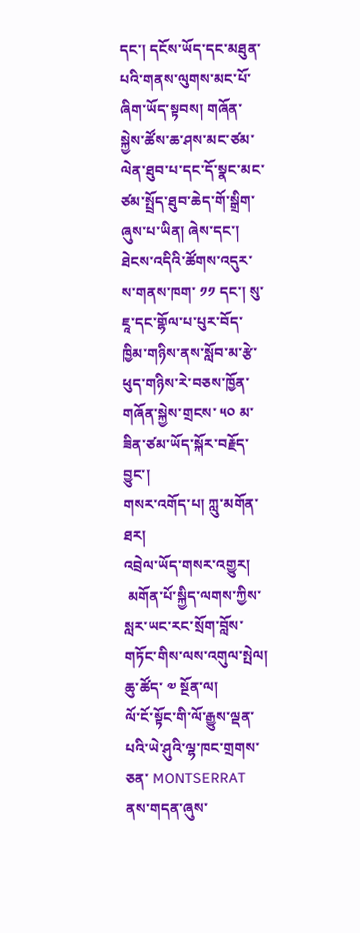དང་། དངོས་ཡོད་དང་མཐུན་པའི་གནས་ལུགས་མང་པོ་ཞིག་ཡོད་སྟབས། གཞོན་སྐྱེས་ཚོས་ཆ་ཤས་མང་ཙམ་ལེན་ཐུབ་པ་དང་དོ་སྣང་མང་ཙམ་སྤྲོད་ཐུབ་ཆེད་གོ་སྒྲིག་ཞུས་པ་ཡིན། ཞེས་དང་། ཐེངས་འདིའི་ཚོགས་འདུར་ས་གནས་ཁག་ ༡༡ དང་། སུ་ཇཱ་དང་གྷོལ་པ་པུར་བོད་ཁྱིམ་གཉིས་ནས་སློབ་མ་རྩེ་ཕུད་གཉིས་རེ་བཅས་ཁྱོན་གཞོན་སྐྱེས་གྲངས་ ༥༠ མ་ཟིན་ཙམ་ཡོད་སྐོར་བརྗོད་བྱུང་།
གསར་འགོད་པ། ཀླུ་མགོན་ཐར།
འབྲེལ་ཡོད་གསར་འགྱུར།
 མགོན་པོ་སྐྱིད་ལགས་ཀྱིས་སླར་ཡང་རང་སྲོག་བློས་གཏོང་གིས་ལས་འགུལ་སྤེལ།
ཆུ་ཚོད་ ༧ སྔོན་ལ།
ལོ་ངོ་སྟོང་གི་ལོ་རྒྱུས་ལྡན་པའི་ཡེ་ཤུའི་ལྷ་ཁང་གྲགས་ཅན་ MONTSERRAT ནས་གདན་ཞུས་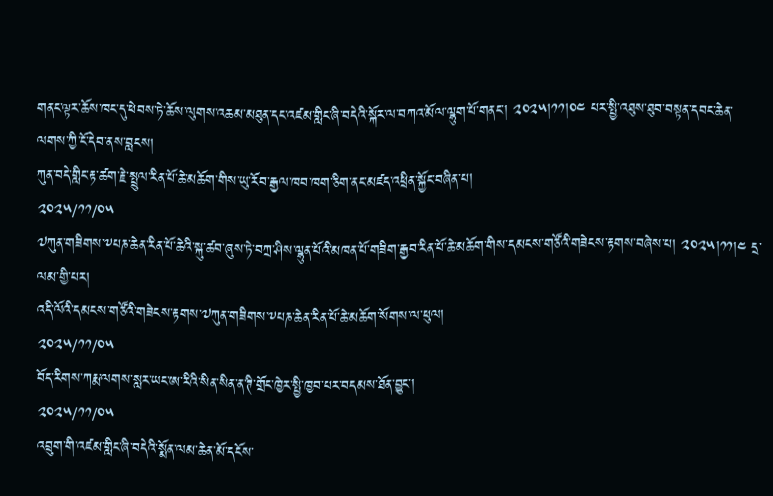གནང་ལྟར་ཆོས་ཁང་དུ་ཕེབས་ཏེ་ཆོས་ལུགས་འཆམ་མཐུན་དང་འཛམ་གླིང་ཞི་བདེའི་སྐོར་ལ་བཀའ་མོལ་ལྷུག་པོ་གནང་། ༢༠༢༥།༡༡།༠༤ པར་སྤྱི་འཐུས་ཐུབ་བསྟན་དབང་ཆེན་ལགས་ཀྱི་ངོ་དེབ་ནས་བླངས།
ཀུན་བདེ་གླིང་རྟ་ཚག་རྗེ་སྤྲུལ་རིན་པོ་ཆེ་མཆོག་གིས་ཡུ་རོབ་རྒྱལ་ཁབ་ཁག་ཅིག་ནང་མཛད་འཕྲིན་སྐྱོང་བཞིན་པ།
༢༠༢༥/༡༡/༠༥
༧ཀུན་གཟིགས་༸པཎ་ཆེན་རིན་པོ་ཆེའི་སྐུ་ཚབ་ཞུས་ཏེ་བཀྲ་ཤིས་ལྷུན་པོའི་མཁན་པོ་གཟིག་རྒྱབ་རིན་པོ་ཆེ་མཆོག་གིས་དམངས་གཙོའི་གཟེངས་རྟགས་བཞེས་པ། ༢༠༢༥།༡༡།༤ དྲ་ལམ་གྱི་པར།
འདི་ལོའི་དམངས་གཙོའི་གཟེངས་རྟགས་༧ཀུན་གཟིགས་༸པཎ་ཆེན་རིན་པོ་ཆེ་མཆོག་སོགས་ལ་ཕུལ།
༢༠༢༥/༡༡/༠༥
བོད་རིགས་ཀརྨ་ལགས་སླར་ཡང་ཨ་རིའི་སིན་སིན་ན་ཊི་གྲོང་ཁྱེར་སྤྱི་ཁྱབ་པར་བདམས་ཐོན་བྱུང་།
༢༠༢༥/༡༡/༠༥
འབྲུག་གི་འཛམ་གླིང་ཞི་བདེའི་སྨོན་ལམ་ཆེན་མོ་དངོས་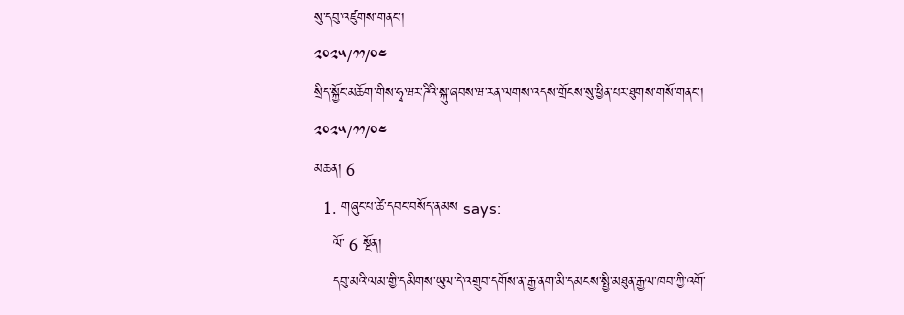སུ་དབུ་འཛུགས་གནང་།
༢༠༢༥/༡༡/༠༤
སྲིད་སྐྱོང་མཆོག་གིས་ཧྭ་ཝར་ཌིའི་སྐུ་ཞབས་ཝ་རན་ལགས་འདས་གྲོངས་སུ་ཕྱིན་པར་ཐུགས་གསོ་གནང་།
༢༠༢༥/༡༡/༠༤
མཆན། 6
  1. གཞུང་པ་ཚེ་དབང་བསོད་ནམས says:
    ལོ་ 6 སྔོན།
    དབུ་མའི་ལམ་གྱི་དམིགས་ཡུལ་དེ་འགྲུབ་དགོས་ན་རྒྱ་ནག་མི་དམངས་སྤྱི་མཐུན་རྒྱལ་ཁབ་ཀྱི་འགོ་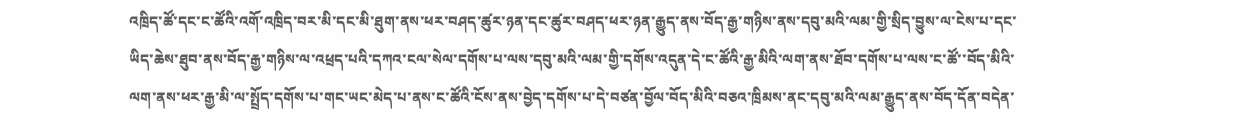འཁྲིད་ཚོ་དང་ང་ཚོའི་འགོ་འཁྲིད་བར་མི་དང་མི་ཐུག་ནས་ཕར་བཤད་ཚུར་ཉན་དང་ཚུར་བཤད་ཕར་ཉན་རྒྱུད་ནས་བོད་རྒྱ་གཉིས་ནས་དབུ་མའི་ལམ་གྱི་སྲིད་བྱུས་ལ་ངེས་པ་དང་ཡིད་ཆེས་ཐུབ་ནས་བོད་རྒྱ་གཉིས་ལ་འཕྲད་པའི་དཀའ་ངལ་སེལ་དགོས་པ་ལས་དབུ་མའི་ལམ་གྱི་དགོས་འདུན་དེ་ང་ཚོའི་རྒྱ་མིའི་ལག་ནས་ཐོབ་དགོས་པ་ལས་ང་ཚོ་་བོད་མིའི་ལག་ནས་ཕར་རྒྱ་མི་ལ་སྤྲོད་དགོས་པ་གང་ཡང་མེད་པ་ནས་ང་ཚོའི་ངོས་ནས་བྱེད་དགོས་པ་དེ་བཙན་བྱོལ་བོད་མིའི་བཅའ་ཁྲིམས་ནང་དབུ་མའི་ལམ་རྒྱུད་ནས་བོད་དོན་བདེན་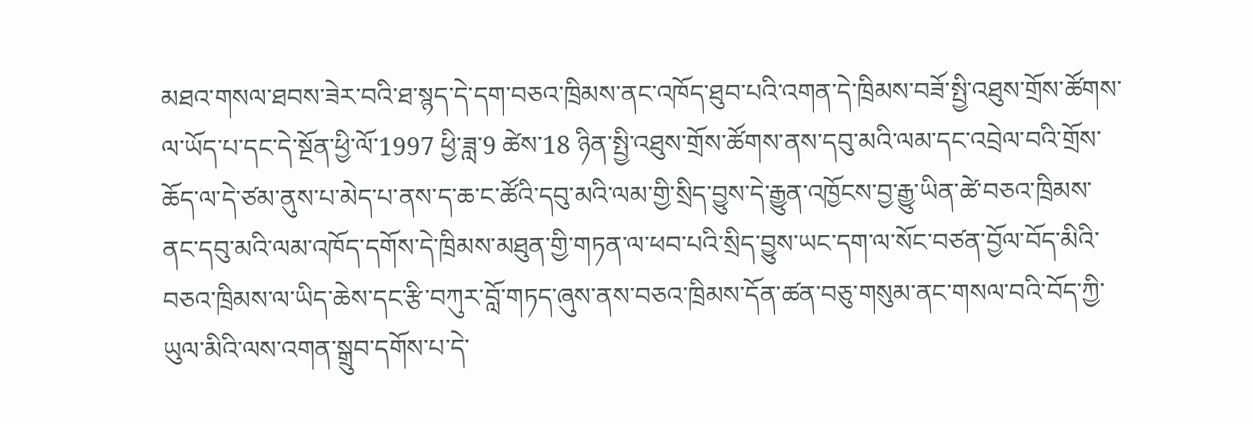མཐའ་གསལ་ཐབས་ཟེར་བའི་ཐ་སྙད་དེ་དག་བཅའ་ཁྲིམས་ནང་འཁོད་ཐུབ་པའི་འགན་དེ་ཁྲིམས་བཟོ་སྤྱི་འཐུས་གྲོས་ཚོགས་ལ་ཡོད་པ་དང་དེ་སྔོན་ཕྱི་ལོ་1997 ཕྱི་ཟླ་9 ཚེས་18 ཉིན་སྤྱི་འཐུས་གྲོས་ཚོགས་ནས་དབུ་མའི་ལམ་དང་འབྲེལ་བའི་གྲོས་ཆོད་ལ་དེ་ཙམ་ནུས་པ་མེད་པ་ནས་ད་ཆ་ང་ཚོའི་དབུ་མའི་ལམ་གྱི་སྲིད་བྱུས་དེ་རྒྱུན་འཁྱོངས་བྱ་རྒྱུ་ཡིན་ཚེ་བཅའ་ཁྲིམས་ནང་དབུ་མའི་ལམ་འཁོད་དགོས་དེ་ཁྲིམས་མཐུན་གྱི་གཏན་ལ་ཕབ་པའི་སྲིད་བྱུས་ཡང་དག་ལ་སོང་བཙན་བྱོལ་བོད་མིའི་བཅའ་ཁྲིམས་ལ་ཡིད་ཆེས་དང་རྩི་བཀུར་བློ་གཏད་ཞུས་ནས་བཅའ་ཁྲིམས་དོན་ཚན་བཅུ་གསུམ་ནང་གསལ་བའི་བོད་ཀྱི་ཡུལ་མིའི་ལས་འགན་སྒྲུབ་དགོས་པ་དེ་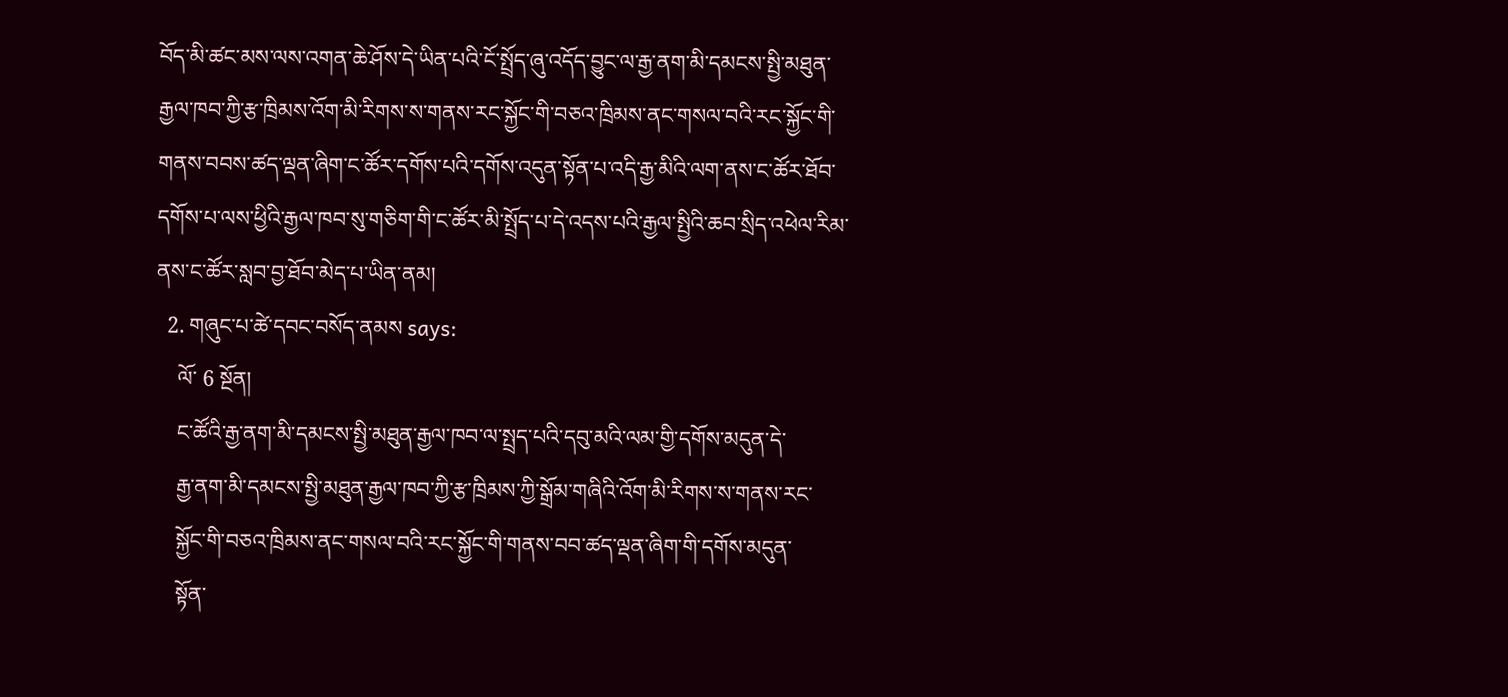བོད་མི་ཚང་མས་ལས་འགན་ཆེ་ཤོས་དེ་ཡིན་པའི་ངོ་སྤྲོད་ཞུ་འདོད་བྱུང་ལ་རྒྱ་ནག་མི་དམངས་སྤྱི་མཐུན་རྒྱལ་ཁབ་ཀྱི་རྩ་ཁྲིམས་འོག་མི་རིགས་ས་གནས་རང་སྐྱོང་གི་བཅའ་ཁྲིམས་ནང་གསལ་བའི་རང་སྐྱོང་གི་གནས་བབས་ཚད་ལྡན་ཞིག་ང་ཚོར་དགོས་པའི་དགོས་འདུན་སྟོན་པ་འདི་རྒྱ་མིའི་ལག་ནས་ང་ཚོར་ཐོབ་དགོས་པ་ལས་ཕྱིའི་རྒྱལ་ཁབ་སུ་གཅིག་གི་ང་ཚོར་མི་སྤྲོད་པ་དེ་འདས་པའི་རྒྱལ་སྤྱིའི་ཆབ་སྲིད་འཕེལ་རིམ་ནས་ང་ཚོར་སླབ་བྱ་ཐོབ་མེད་པ་ཡིན་ནམ།
  2. གཞུང་པ་ཚེ་དབང་བསོད་ནམས says:
    ལོ་ 6 སྔོན།
    ང་ཚོའི་རྒྱ་ནག་མི་དམངས་སྤྱི་མཐུན་རྒྱལ་ཁབ་ལ་སྤྲད་པའི་དབུ་མའི་ལམ་གྱི་དགོས་མདུན་དེ་
    རྒྱ་ནག་མི་དམངས་སྤྱི་མཐུན་རྒྱལ་ཁབ་ཀྱི་རྩ་ཁྲིམས་ཀྱི་སྒྲོམ་གཞིའི་འོག་མི་རིགས་ས་གནས་རང་
    སྐྱོང་གི་བཅའ་ཁྲིམས་ནང་གསལ་བའི་རང་སྐྱོང་གི་གནས་བབ་ཚད་ལྡན་ཞིག་གི་དགོས་མདུན་
    སྟོན་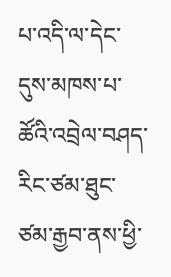པ་འདི་ལ་དེང་དུས་མཁས་པ་ཚོའི་འབྲེལ་བཤད་རིང་ཙམ་ཐུང་ཙམ་རྒྱབ་ནས་ཕྱི་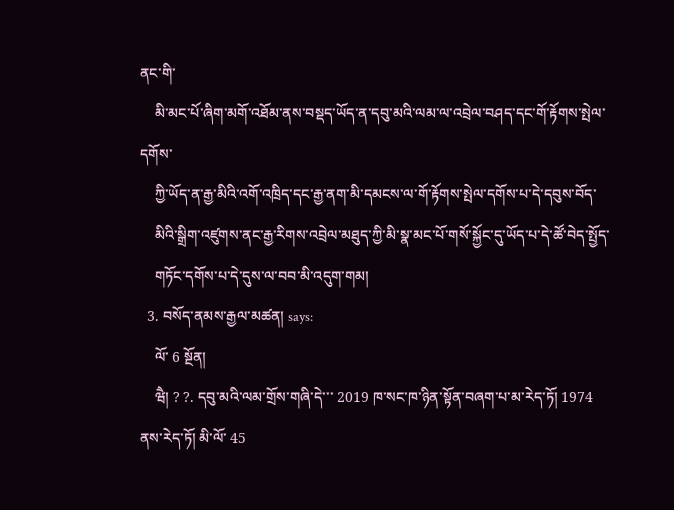ནང་གི་
    མི་མང་པོ་ཞིག་མགོ་འཐོམ་ནས་བསྡད་ཡོད་ན་དབུ་མའི་ལམ་ལ་འབྲེལ་བཤད་དང་གོ་རྟོགས་སྤེལ་དགོས་
    ཀྱི་ཡོད་ན་རྒྱ་མིའི་འགོ་འཁྲིད་དང་རྒྱ་ནག་མི་དམངས་ལ་གོ་རྟོགས་སྤེལ་དགོས་པ་དེ་དབུས་བོད་
    མིའི་སྒྲིག་འཛུགས་ནང་རྒྱ་རིགས་འབྲེལ་མཐུད་ཀྱི་མི་སྣ་མང་པོ་གསོ་སྐྱོང་དུ་ཡོད་པ་དེ་ཚོ་བེད་སྤྱོད་
    གཏོང་དགོས་པ་དེ་དུས་ལ་བབ་མི་འདུག་གམ།
  3. བསོད་ནམས་རྒྱལ་མཚན། says:
    ལོ་ 6 སྔོན།
    ཝཻ། ? ?. དབུ་མའི་ལམ་གྲོས་གཞི་དེ་་་ 2019 ཁ་སང་ཁ་ཉིན་སྟོན་བཞག་པ་མ་རེད་ཏོ། 1974 ནས་རེད་ཏོ། མི་ལོ་ 45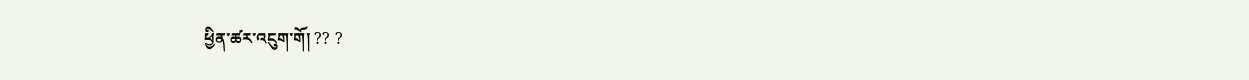ཕྱིན་ཚར་འངུག་གོ། ?? ?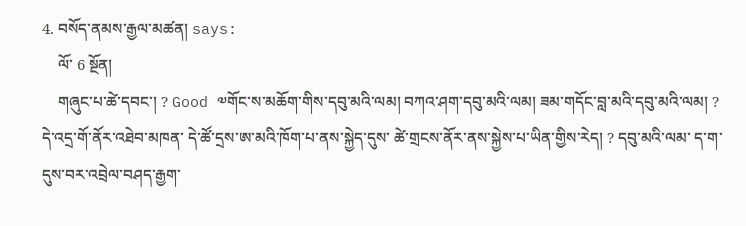4. བསོད་ནམས་རྒྱལ་མཚན། says:
    ལོ་ 6 སྔོན།
    གཞུང་པ་ཚེ་དབང་། ? Good ༧གོང་ས་མཆོག་གིས་དབུ་མའི་ལམ། བཀའ་ཤག་དབུ་མའི་ལམ། ཟམ་གདོང་བླ་མའི་དབུ་མའི་ལམ། ? དེ་འདྲ་གོ་ནོར་འཐེབ་མཁན་ དེ་ཚོ་དྲས་ཨ་མའི་ཁོག་པ་ནས་སྐྱེད་དུས་ ཚེ་གྲངས་ནོར་ནས་སྐྱེས་པ་ཡིན་གྱིས་རེད། ? དབུ་མའི་ལམ་ ད་ག་དུས་བར་འབྲེལ་བཤད་རྒྱག་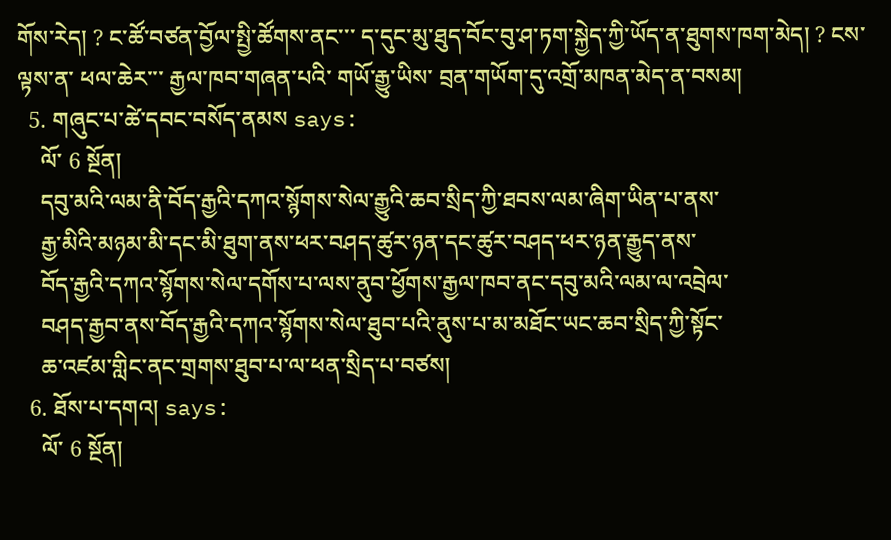གོས་རེད། ? ང་ཚོ་བཙན་བྱོལ་སྤྱི་ཚོགས་ནང་་་ ད་དུང་མུ་ཐུད་བོང་བུ་ཤ་ཏག་སྐྱེད་ཀྱི་ཡོད་ན་ཐུགས་ཁག་མེད། ? ངས་ལྟས་ན་ ཕལ་ཆེར་་་ རྒྱལ་ཁབ་གཞན་པའི་ གཡོ་རྒྱུ་ཡིས་ བྲན་གཡོག་དུ་འགྲོ་མཁན་མེད་ན་བསམ།
  5. གཞུང་པ་ཚེ་དབང་བསོད་ནམས says:
    ལོ་ 6 སྔོན།
    དབུ་མའི་ལམ་ནི་བོད་རྒྱའི་དཀའ་སྙོགས་སེལ་རྒྱུའི་ཆབ་སྲིད་ཀྱི་ཐབས་ལམ་ཞིག་ཡིན་པ་ནས་
    རྒྱ་མིའི་མཉམ་མི་དང་མི་ཐུག་ནས་ཕར་བཤད་ཚུར་ཉན་དང་ཚུར་བཤད་ཕར་ཉན་རྒྱུད་ནས་
    བོད་རྒྱའི་དཀའ་སྙོགས་སེལ་དགོས་པ་ལས་ནུབ་ཕྱོགས་རྒྱལ་ཁབ་ནང་དབུ་མའི་ལམ་ལ་འབྲེལ་
    བཤད་རྒྱབ་ནས་བོད་རྒྱའི་དཀའ་སྙོགས་སེལ་ཐུབ་པའི་ནུས་པ་མ་མཐོང་ཡང་ཆབ་སྲིད་ཀྱི་སྟོང་
    ཆ་འཛམ་གླིང་ནང་གྲགས་ཐུབ་པ་ལ་ཕན་སྲིད་པ་བཙས།
  6. ཐོས་པ་དགའ། says:
    ལོ་ 6 སྔོན།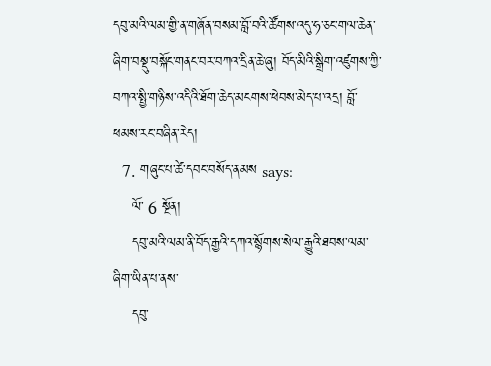དབུ་མའི་ལམ་གྱི་ན་གཞོན་བསམ་བློ་བའི་ཚོགས་འདུ་ཧ་ཅང་གལ་ཆེན་ཞིག་བསྡུ་བསྐོང་གནང་བར་བཀའ་དྲིན་ཆེ་ཞུ། བོད་མིའི་སྒྲིག་འཛུགས་ཀྱི་བཀའ་སྤྱི་གཉིས་འདིའི་ཐོག་ཆེད་མངགས་ཕེབས་མེད་པ་འདྲ། བློ་ཕམས་རང་བཞིན་རེད།
  7. གཞུང་པ་ཚེ་དབང་བསོད་ནམས says:
    ལོ་ 6 སྔོན།
    དབུ་མའི་ལམ་ནི་བོད་རྒྱའི་དཀའ་སྙོགས་སེལ་རྒྱུའི་ཐབས་ལམ་ཞིག་ཡིན་པ་ནས་
    དབུ་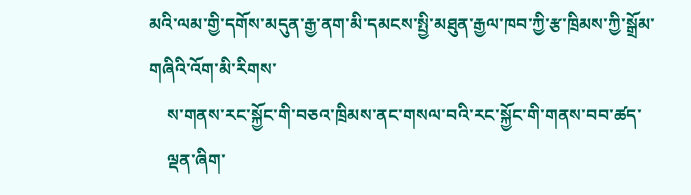མའི་ལམ་གྱི་དགོས་མདུན་རྒྱ་ནག་མི་དམངས་སྤྱི་མཐུན་རྒྱལ་ཁབ་ཀྱི་རྩ་ཁྲིམས་ཀྱི་སྒྲོམ་གཞིའི་འོག་མི་རིགས་
    ས་གནས་རང་སྐྱོང་གི་བཅའ་ཁྲིམས་ནང་གསལ་བའི་རང་སྐྱོང་གི་གནས་བབ་ཚད་
    ལྡན་ཞིག་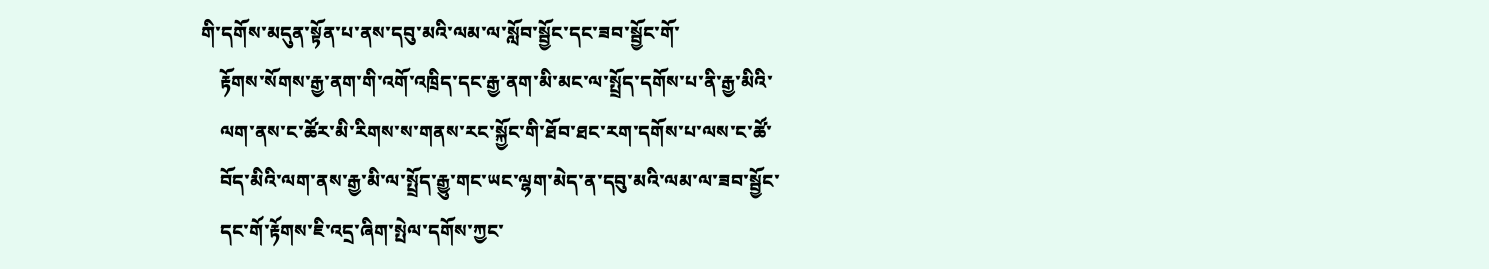གི་དགོས་མདུན་སྟོན་པ་ནས་དབུ་མའི་ལམ་ལ་སློབ་སྦྱོང་དང་ཟབ་སྦྱོང་གོ་
    རྟོགས་སོགས་རྒྱ་ནག་གི་འགོ་འཁྲིད་དང་རྒྱ་ནག་མི་མང་ལ་སྤྲོད་དགོས་པ་ནི་རྒྱ་མིའི་
    ལག་ནས་ང་ཚོར་མི་རིགས་ས་གནས་རང་སྐྱོང་གི་ཐོབ་ཐང་རག་དགོས་པ་ལས་ང་ཚོ་
    བོད་མིའི་ལག་ནས་རྒྱ་མི་ལ་སྤྲོད་རྒྱུ་གང་ཡང་ལྷག་མེད་ན་དབུ་མའི་ལམ་ལ་ཟབ་སྦྱོང་
    དང་གོ་རྟོགས་ཇི་འདྲ་ཞིག་སྤེལ་དགོས་ཀྱང་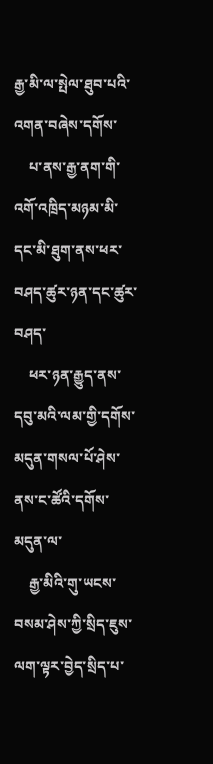རྒྱ་མི་ལ་སྤེལ་ཐུབ་པའི་འགན་བཞེས་དགོས་
    པ་ནས་རྒྱ་ནག་གི་འགོ་འཁྲིད་མཉམ་མི་དང་མི་ཐུག་ནས་ཕར་བཤད་ཚུར་ཉན་དང་ཚུར་བཤད་
    ཕར་ཉན་རྒྱུད་ནས་དབུ་མའི་ལམ་གྱི་དགོས་མདུན་གསལ་པོ་ཤེས་ནས་ང་ཚོའི་དགོས་མདུན་ལ་
    རྒྱ་མིའི་གུ་ཡངས་བསམ་ཤེས་ཀྱི་སྲིད་ཇུས་ལག་ལྟར་བྱེད་སྲིད་པ་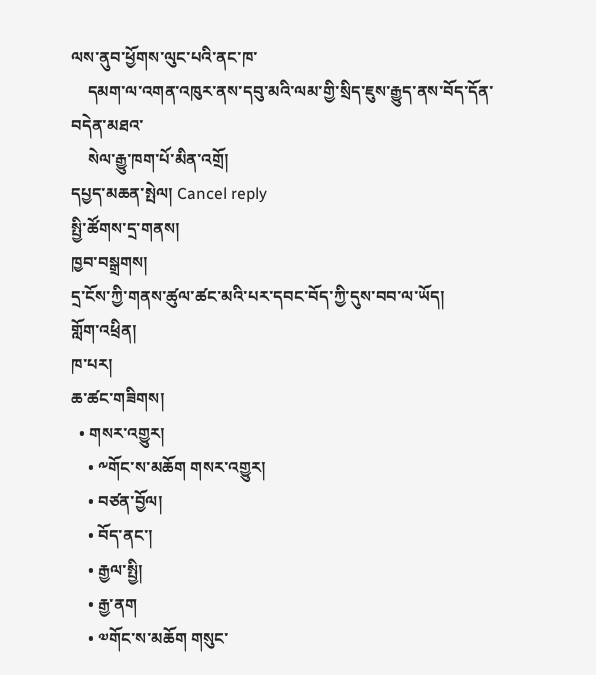ལས་ནུབ་ཕྱོགས་ལུང་པའི་ནང་ཁ་
    དམག་ལ་འགན་འཁུར་ནས་དབུ་མའི་ལམ་གྱི་སྲིད་ཇུས་རྒྱུད་ནས་བོད་དོན་བདེན་མཐའ་
    སེལ་རྒྱུ་ཁག་པོ་མིན་འགྲོ།
དཔྱད་མཆན་སྤེལ། Cancel reply
སྤྱི་ཚོགས་དྲ་གནས།
ཁྱབ་བསྒྲགས།
དྲ་ངོས་ཀྱི་གནས་ཚུལ་ཚང་མའི་པར་དབང་བོད་ཀྱི་དུས་བབ་ལ་ཡོད།
གློག་འཕྲིན།
ཁ་པར།
ཆ་ཚང་གཟིགས།
  • གསར་འགྱུར།
    • ༸གོང་ས་མཆོག གསར་འགྱུར།
    • བཙན་བྱོལ།
    • བོད་ནང་།
    • རྒྱལ་སྤྱི།
    • རྒྱ་ནག
    • ༧གོང་ས་མཆོག གསུང་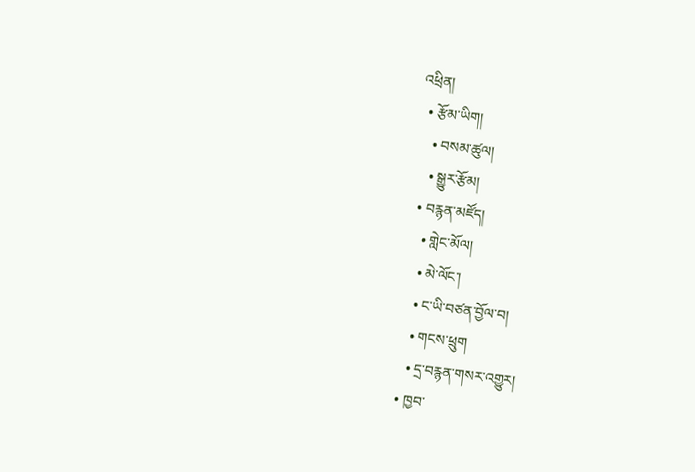འཕྲིན།
  • རྩོམ་ཡིག།
    • བསམ་ཚུལ།
    • སྒྱུར་རྩོམ།
  • བརྙན་མཛོད།
    • གླེང་མོལ།
    • མེ་ལོང་།
    • ང་ཡི་བཙན་བྱོལ་བ།
    • གངས་ཕྲུག
    • དྲ་བརྙན་གསར་འགྱུར།
  • ཁྱབ་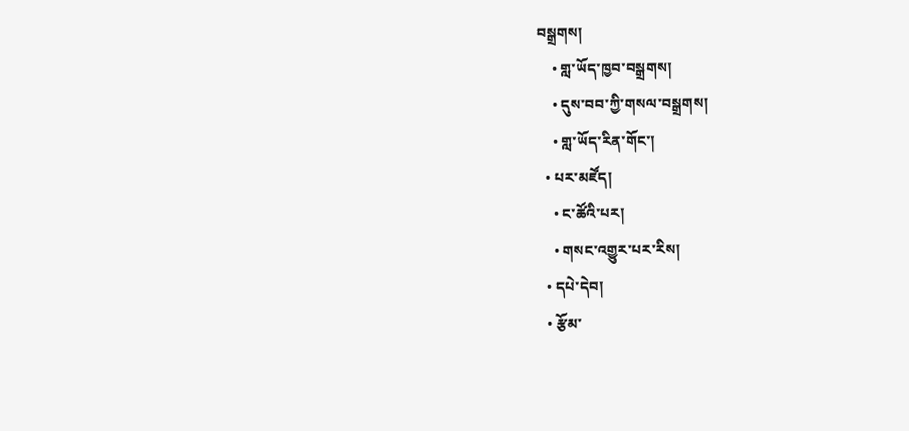བསྒྲགས།
    • གླ་ཡོད་ཁྱབ་བསྒྲགས།
    • དུས་བབ་ཀྱི་གསལ་བསྒྲགས།
    • གླ་ཡོད་རིན་གོང་།
  • པར་མཛོད།
    • ང་ཚོའི་པར།
    • གསང་འགྱུར་པར་རིས།
  • དཔེ་དེབ།
  • རྩོམ་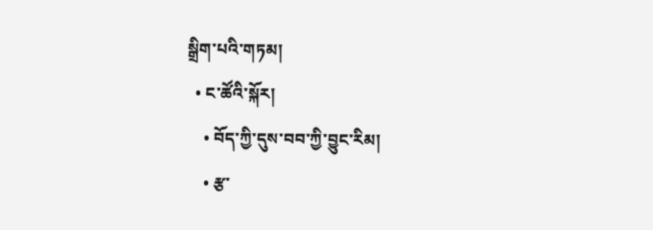སྒྲིག་པའི་གཏམ།
  • ང་ཚོའི་སྐོར།
    • བོད་ཀྱི་དུས་བབ་ཀྱི་བྱུང་རིམ།
    • རྩ་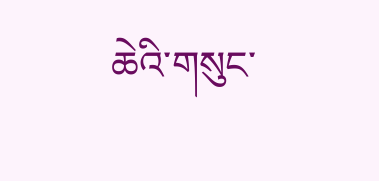ཆེའི་གསུང་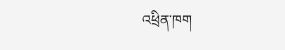འཕྲིན་ཁག